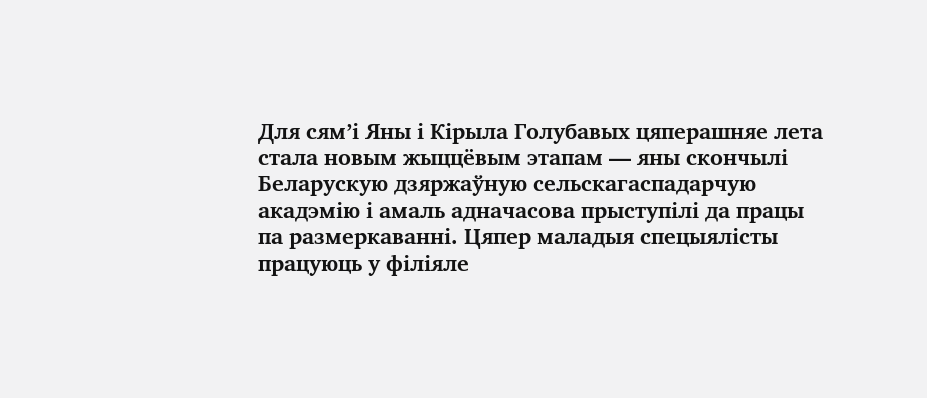Для сям’і Яны і Кірыла Голубавых цяперашняе лета стала новым жыццёвым этапам — яны скончылі Беларускую дзяржаўную сельскагаспадарчую акадэмію і амаль адначасова прыступілі да працы па размеркаванні. Цяпер маладыя спецыялісты працуюць у філіяле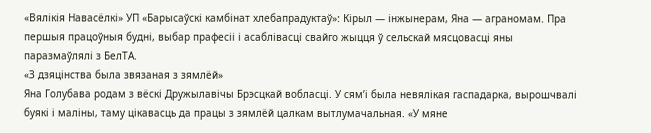«Вялікія Навасёлкі» УП «Барысаўскі камбінат хлебапрадуктаў»: Кірыл — інжынерам, Яна — аграномам. Пра першыя працоўныя будні, выбар прафесіі і асаблівасці свайго жыцця ў сельскай мясцовасці яны паразмаўлялі з БелТА.
«З дзяцінства была звязаная з зямлёй»
Яна Голубава родам з вёскі Дружылавічы Брэсцкай вобласці. У сям’і была невялікая гаспадарка, вырошчвалі буякі і маліны, таму цікавасць да працы з зямлёй цалкам вытлумачальная. «У мяне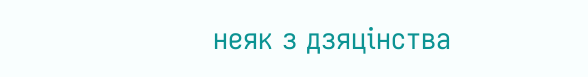неяк з дзяцінства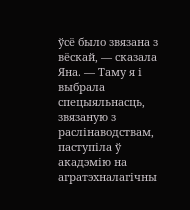ўсё было звязана з вёскай, — сказала Яна. — Таму я і выбрала спецыяльнасць, звязаную з раслінаводствам, паступіла ў акадэмію на агратэхналагічны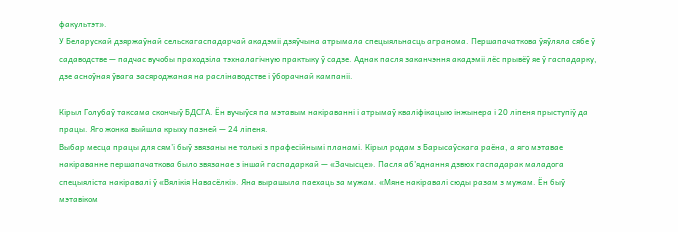факультэт».
У Беларускай дзяржаўнай сельскагаспадарчай акадэміі дзяўчына атрымала спецыяльнасць агранома. Першапачаткова ўяўляла сябе ў садаводстве — падчас вучобы праходзіла тэхналагічную практыку ў садзе. Аднак пасля заканчэння акадэміі лёс прывёў яе ў гаспадарку, дзе асноўная ўвага засяроджаная на раслінаводстве і ўборачнай кампаніі.

Кірыл Голубаў таксама скончыў БДСГА. Ён вучыўся па мэтавым накіраванні і атрымаў кваліфікацыю інжынера і 20 ліпеня прыступіў да працы. Яго жонка выйшла крыху пазней — 24 ліпеня.
Выбар месца працы для сям’і быў звязаны не толькі з прафесійнымі планамі. Кірыл родам з Барысаўскага раёна, а яго мэтавае накіраванне першапачаткова было звязанае з іншай гаспадаркай — «Зачысце». Пасля аб’яднання дзвюх гаспадарак маладога спецыяліста накіравалі ў «Вялікія Навасёлкі». Яна вырашыла паехаць за мужам. «Мяне накіравалі сюды разам з мужам. Ён быў мэтавіком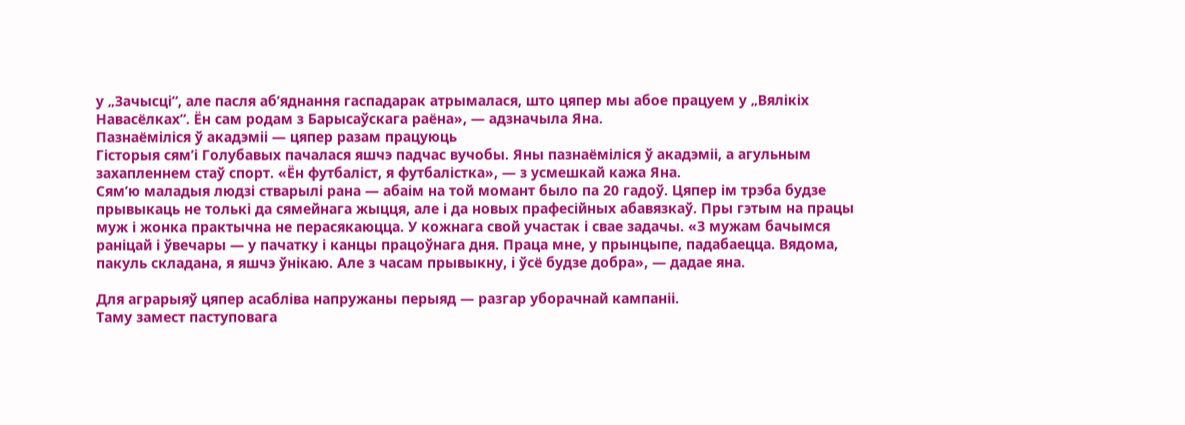у „Зачысці“, але пасля аб’яднання гаспадарак атрымалася, што цяпер мы абое працуем у „Вялікіх Навасёлках“. Ён сам родам з Барысаўскага раёна», — адзначыла Яна.
Пазнаёміліся ў акадэміі — цяпер разам працуюць
Гісторыя сям’і Голубавых пачалася яшчэ падчас вучобы. Яны пазнаёміліся ў акадэміі, а агульным захапленнем стаў спорт. «Ён футбаліст, я футбалістка», — з усмешкай кажа Яна.
Сям’ю маладыя людзі стварылі рана — абаім на той момант было па 20 гадоў. Цяпер ім трэба будзе прывыкаць не толькі да сямейнага жыцця, але і да новых прафесійных абавязкаў. Пры гэтым на працы муж і жонка практычна не перасякаюцца. У кожнага свой участак і свае задачы. «З мужам бачымся раніцай і ўвечары — у пачатку і канцы працоўнага дня. Праца мне, у прынцыпе, падабаецца. Вядома, пакуль складана, я яшчэ ўнікаю. Але з часам прывыкну, і ўсё будзе добра», — дадае яна.

Для аграрыяў цяпер асабліва напружаны перыяд — разгар уборачнай кампаніі.
Таму замест паступовага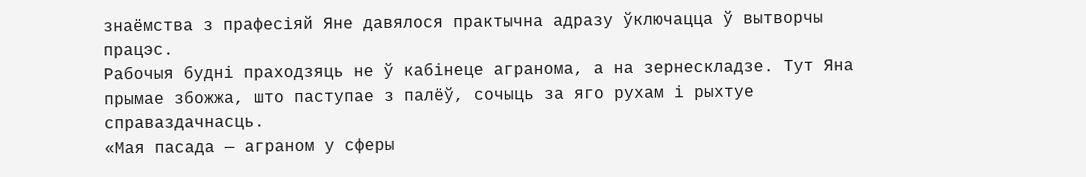знаёмства з прафесіяй Яне давялося практычна адразу ўключацца ў вытворчы працэс.
Рабочыя будні праходзяць не ў кабінеце агранома, а на зернескладзе. Тут Яна прымае збожжа, што паступае з палёў, сочыць за яго рухам і рыхтуе справаздачнасць.
«Мая пасада — аграном у сферы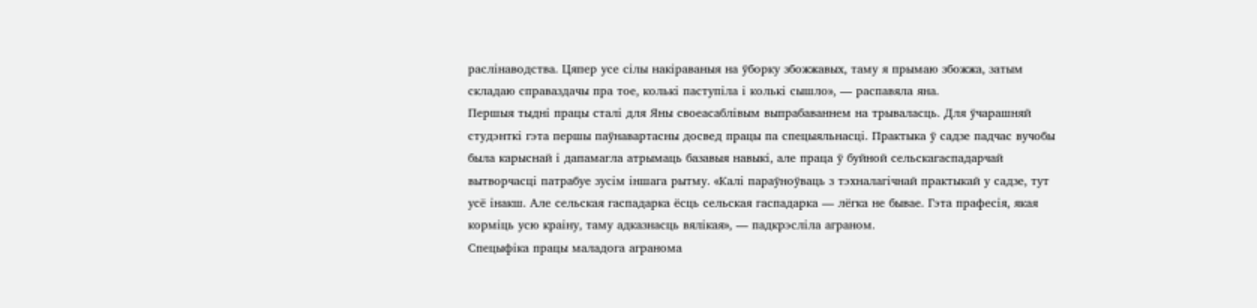раслінаводства. Цяпер усе сілы накіраваныя на ўборку збожжавых, таму я прымаю збожжа, затым складаю справаздачы пра тое, колькі паступіла і колькі сышло», — распавяла яна.
Першыя тыдні працы сталі для Яны своеасаблівым выпрабаваннем на трываласць. Для ўчарашняй студэнткі гэта першы паўнавартасны досвед працы па спецыяльнасці. Практыка ў садзе падчас вучобы была карыснай і дапамагла атрымаць базавыя навыкі, але праца ў буйной сельскагаспадарчай вытворчасці патрабуе зусім іншага рытму. «Калі параўноўваць з тэхналагічнай практыкай у садзе, тут усё інакш. Але сельская гаспадарка ёсць сельская гаспадарка — лёгка не бывае. Гэта прафесія, якая корміць усю краіну, таму адказнасць вялікая», — падкрэсліла аграном.
Спецыфіка працы маладога агранома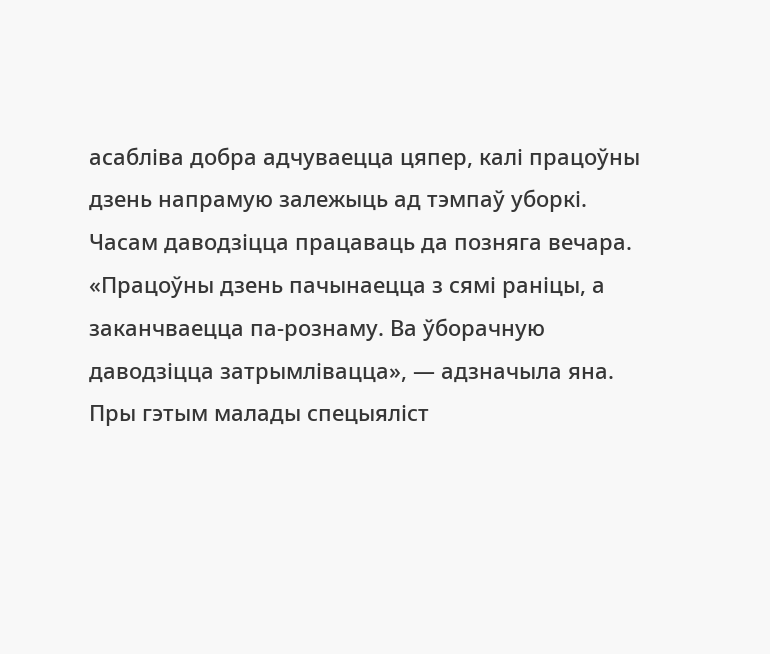асабліва добра адчуваецца цяпер, калі працоўны дзень напрамую залежыць ад тэмпаў уборкі. Часам даводзіцца працаваць да позняга вечара. «Працоўны дзень пачынаецца з сямі раніцы, а заканчваецца па-рознаму. Ва ўборачную даводзіцца затрымлівацца», — адзначыла яна.
Пры гэтым малады спецыяліст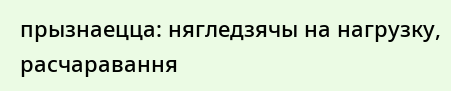прызнаецца: нягледзячы на нагрузку, расчаравання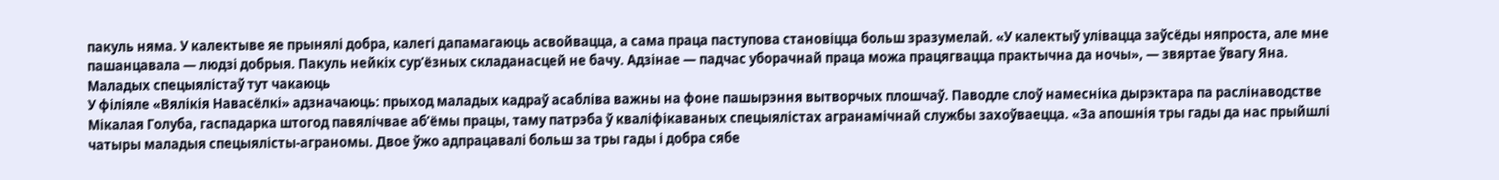пакуль няма. У калектыве яе прынялі добра, калегі дапамагаюць асвойвацца, а сама праца паступова становіцца больш зразумелай. «У калектыў улівацца заўсёды няпроста, але мне пашанцавала — людзі добрыя. Пакуль нейкіх сур’ёзных складанасцей не бачу. Адзінае — падчас уборачнай праца можа працягвацца практычна да ночы», — звяртае ўвагу Яна.
Маладых спецыялістаў тут чакаюць
У філіяле «Вялікія Навасёлкі» адзначаюць: прыход маладых кадраў асабліва важны на фоне пашырэння вытворчых плошчаў. Паводле слоў намесніка дырэктара па раслінаводстве Мікалая Голуба, гаспадарка штогод павялічвае аб’ёмы працы, таму патрэба ў кваліфікаваных спецыялістах агранамічнай службы захоўваецца. «За апошнія тры гады да нас прыйшлі чатыры маладыя спецыялісты-аграномы. Двое ўжо адпрацавалі больш за тры гады і добра сябе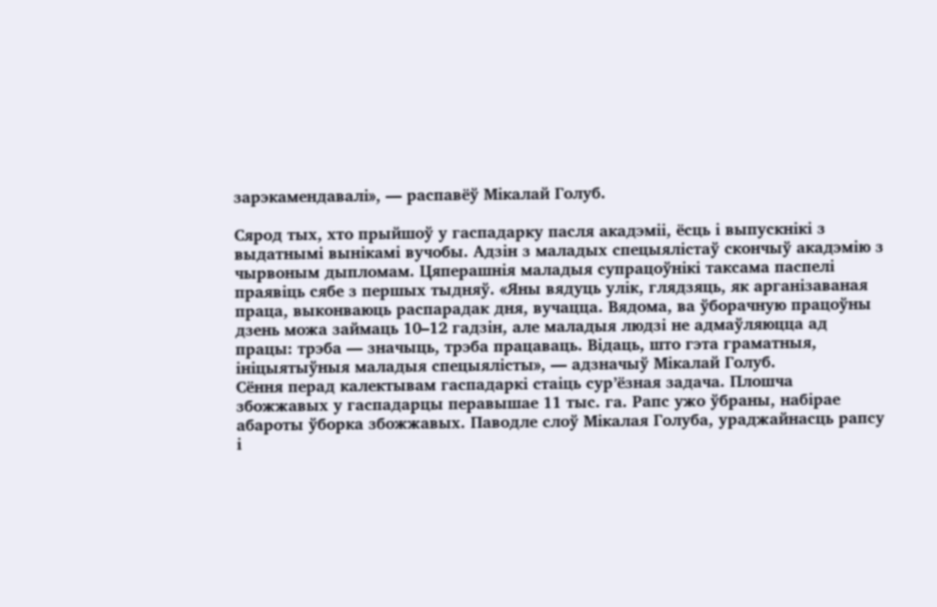зарэкамендавалі», — распавёў Мікалай Голуб.

Сярод тых, хто прыйшоў у гаспадарку пасля акадэміі, ёсць і выпускнікі з выдатнымі вынікамі вучобы. Адзін з маладых спецыялістаў скончыў акадэмію з чырвоным дыпломам. Цяперашнія маладыя супрацоўнікі таксама паспелі праявіць сябе з першых тыдняў. «Яны вядуць улік, глядзяць, як арганізаваная праца, выконваюць распарадак дня, вучацца. Вядома, ва ўборачную працоўны дзень можа займаць 10–12 гадзін, але маладыя людзі не адмаўляюцца ад працы: трэба — значыць, трэба працаваць. Відаць, што гэта граматныя, ініцыятыўныя маладыя спецыялісты», — адзначыў Мікалай Голуб.
Сёння перад калектывам гаспадаркі стаіць сур’ёзная задача. Плошча збожжавых у гаспадарцы перавышае 11 тыс. га. Рапс ужо ўбраны, набірае абароты ўборка збожжавых. Паводле слоў Мікалая Голуба, ураджайнасць рапсу і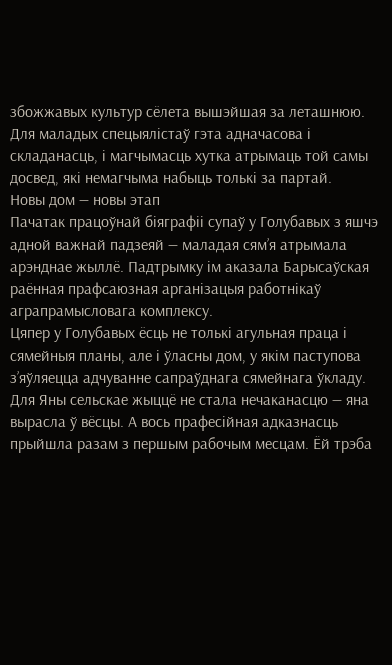збожжавых культур сёлета вышэйшая за леташнюю.
Для маладых спецыялістаў гэта адначасова і складанасць, і магчымасць хутка атрымаць той самы досвед, які немагчыма набыць толькі за партай.
Новы дом — новы этап
Пачатак працоўнай біяграфіі супаў у Голубавых з яшчэ адной важнай падзеяй — маладая сям’я атрымала арэнднае жыллё. Падтрымку ім аказала Барысаўская раённая прафсаюзная арганізацыя работнікаў аграпрамысловага комплексу.
Цяпер у Голубавых ёсць не толькі агульная праца і сямейныя планы, але і ўласны дом, у якім паступова з’яўляецца адчуванне сапраўднага сямейнага ўкладу. Для Яны сельскае жыццё не стала нечаканасцю — яна вырасла ў вёсцы. А вось прафесійная адказнасць прыйшла разам з першым рабочым месцам. Ёй трэба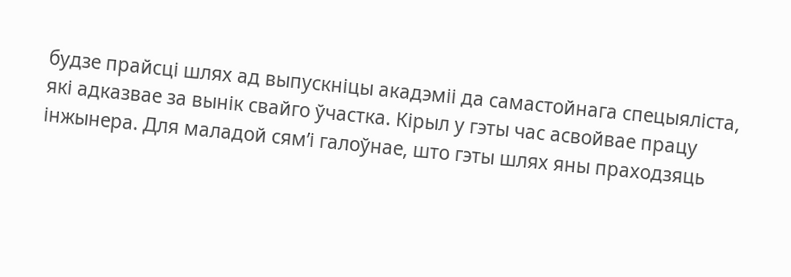будзе прайсці шлях ад выпускніцы акадэміі да самастойнага спецыяліста, які адказвае за вынік свайго ўчастка. Кірыл у гэты час асвойвае працу інжынера. Для маладой сям’і галоўнае, што гэты шлях яны праходзяць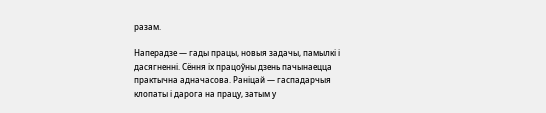разам.

Наперадзе — гады працы, новыя задачы, памылкі і дасягненні. Сёння іх працоўны дзень пачынаецца практычна адначасова. Раніцай — гаспадарчыя клопаты і дарога на працу, затым у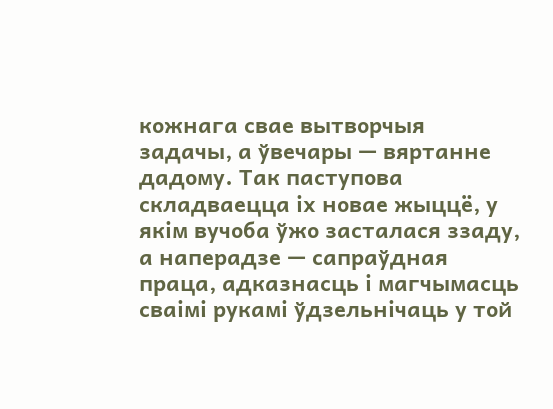кожнага свае вытворчыя задачы, а ўвечары — вяртанне дадому. Так паступова складваецца іх новае жыццё, у якім вучоба ўжо засталася ззаду, а наперадзе — сапраўдная праца, адказнасць і магчымасць сваімі рукамі ўдзельнічаць у той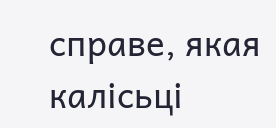справе, якая калісьці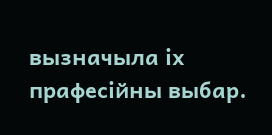вызначыла іх прафесійны выбар.